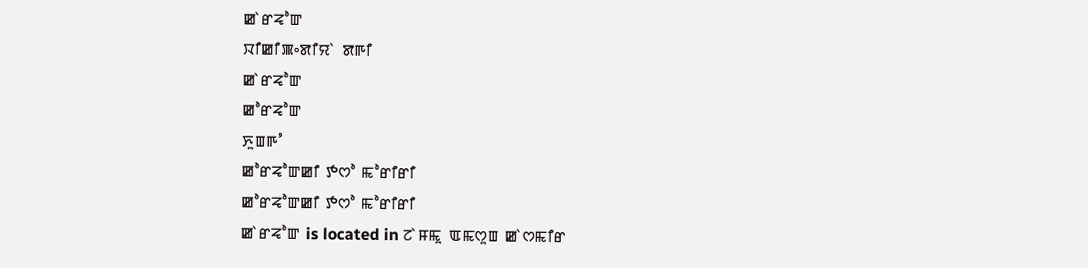ꯀꯥꯔꯓꯣꯛ
ꯋꯤꯀꯤꯄꯦꯗꯤꯌꯥ ꯗꯒꯤ
ꯀꯥꯔꯓꯣꯛ
ꯀꯣꯔꯓꯣꯛ
ꯈꯨꯡꯒꯪ
ꯀꯣꯔꯓꯣꯛꯀꯤ ꯇꯁꯣ ꯃꯣꯔꯤꯔꯤ
ꯀꯣꯔꯓꯣꯛꯀꯤ ꯇꯁꯣ ꯃꯣꯔꯤꯔꯤ
ꯀꯥꯔꯓꯣꯛ is located in ꯖꯥꯝꯃꯨ ꯑꯃꯁꯨꯡ ꯀꯥꯁꯃꯤꯔ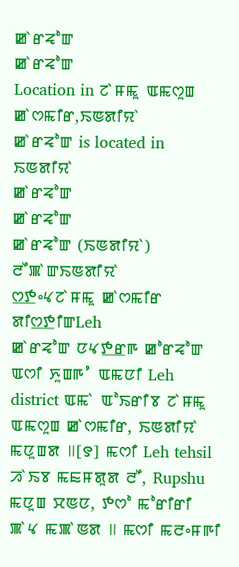ꯀꯥꯔꯓꯣꯛ
ꯀꯥꯔꯓꯣꯛ
Location in ꯖꯥꯝꯃꯨ ꯑꯃꯁꯨꯡ ꯀꯥꯁꯃꯤꯔ,ꯏꯟꯗꯤꯌꯥ
ꯀꯥꯔꯓꯣꯛ is located in ꯏꯟꯗꯤꯌꯥ
ꯀꯥꯔꯓꯣꯛ
ꯀꯥꯔꯓꯣꯛ
ꯀꯥꯔꯓꯣꯛ (ꯏꯟꯗꯤꯌꯥ)
ꯂꯩꯄꯥꯛꯏꯟꯗꯤꯌꯥ
ꯁ꯭ꯇꯦꯠꯖꯥꯝꯃꯨ ꯀꯥꯁꯃꯤꯔ
ꯗꯤꯁ꯭ꯇꯤꯛLeh
ꯀꯥꯔꯓꯣꯛ ꯅꯠꯇ꯭ꯔꯒ ꯀꯣꯔꯓꯣꯛ ꯑꯁꯤ ꯈꯨꯡꯒꯪ ꯑꯃꯅꯤ Leh district ꯑꯃꯥ ꯑꯣꯏꯔꯤꯕ ꯖꯥꯝꯃꯨ ꯑꯃꯁꯨꯡ ꯀꯥꯁꯃꯤꯔ, ꯏꯟꯗꯤꯌꯥ ꯃꯅꯨꯡꯗ ꯫[꯱] ꯃꯁꯤ Leh tehsil ꯍꯥꯏꯕ ꯃꯐꯝꯗꯨꯗ ꯂꯩ, Rupshu ꯃꯅꯨꯡ ꯆꯟꯅ, ꯇꯁꯣ ꯃꯣꯔꯤꯔꯤ ꯄꯥꯠ ꯃꯄꯥꯟꯗ ꯫ ꯃꯁꯤ ꯃꯂꯦꯝꯒꯤ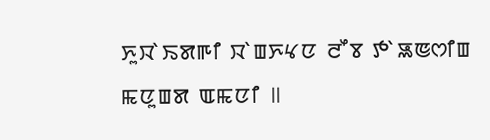ꯈꯨꯋꯥꯏꯗꯒꯤ ꯋꯥꯡꯈꯠꯅ ꯂꯩꯕ ꯇꯥꯎꯟꯁꯤꯡ ꯃꯅꯨꯡꯗ ꯑꯃꯅꯤ ꯫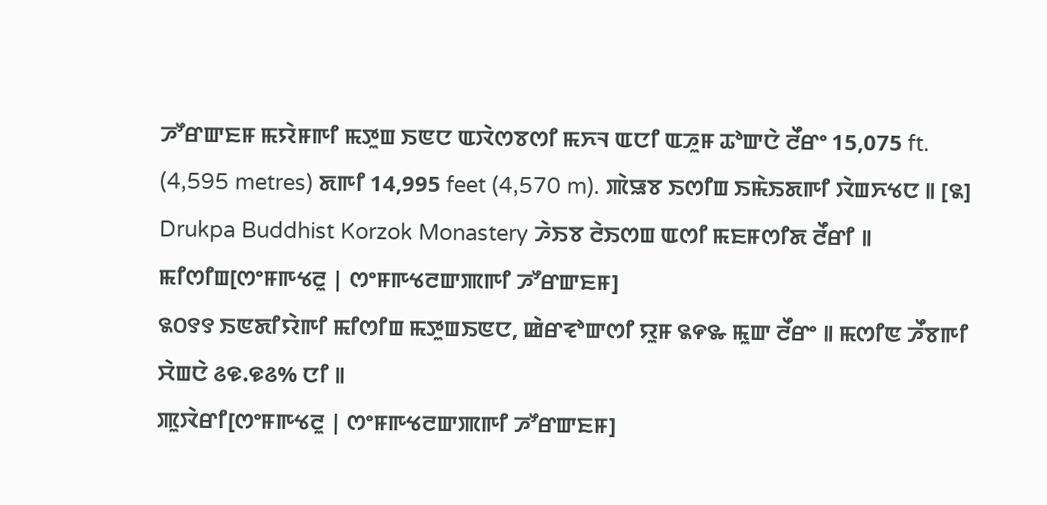ꯍꯧꯔꯛꯐꯝ ꯃꯌꯥꯝꯒꯤ ꯃꯇꯨꯡ ꯏꯟꯅ ꯑꯋꯥꯁꯕꯁꯤ ꯃꯈꯜ ꯑꯅꯤ ꯑꯍꯨꯝ ꯊꯣꯛꯅꯥ ꯂꯩꯔꯦ 15,075 ft. (4,595 metres) ꯗꯒꯤ 14,995 feet (4,570 m). ꯄꯥꯎꯕ ꯏꯁꯤꯡ ꯏꯃꯥꯏꯗꯒꯤ ꯋꯥꯡꯈꯠꯅ ꯫ [꯲] Drukpa Buddhist Korzok Monastery ꯍꯥꯏꯕ ꯂꯥꯏꯁꯡ ꯑꯁꯤ ꯃꯐꯝꯁꯤꯗ ꯂꯩꯔꯤ ꯫
ꯃꯤꯁꯤꯡ[ꯁꯦꯝꯒꯠꯂꯨ | ꯁꯦꯝꯒꯠꯂꯛꯄꯒꯤ ꯍꯧꯔꯛꯐꯝ]
꯲꯰꯱꯱ ꯏꯟꯗꯤꯌꯥꯒꯤ ꯃꯤꯁꯤꯡ ꯃꯇꯨꯡꯏꯟꯅ, ꯀꯥꯔꯓꯣꯛꯁꯤ ꯌꯨꯝ ꯲꯵꯳ ꯃꯨꯛ ꯂꯩꯔꯦ ꯫ ꯃꯁꯤꯟ ꯍꯩꯕꯒꯤ ꯆꯥꯡꯅꯥ ꯴꯶.꯶꯴% ꯅꯤ ꯫
ꯄꯨꯋꯥꯔꯤ[ꯁꯦꯝꯒꯠꯂꯨ | ꯁꯦꯝꯒꯠꯂꯛꯄꯒꯤ ꯍꯧꯔꯛꯐꯝ]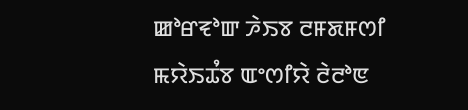ꯀꯣꯔꯓꯣꯛ ꯍꯥꯏꯕ ꯂꯝꯗꯝꯁꯤ ꯃꯌꯥꯏꯊꯪꯕ ꯑꯦꯁꯤꯌꯥ ꯂꯥꯂꯣꯟ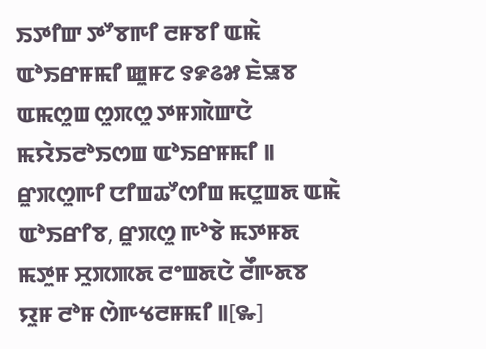ꯏꯇꯤꯛ ꯇꯧꯕꯒꯤ ꯂꯝꯕꯤ ꯑꯃꯥ ꯑꯣꯏꯔꯝꯃꯤ ꯀꯨꯝꯖ ꯱꯹꯴꯷ ꯐꯥꯎꯕ ꯑꯃꯁꯨꯡ ꯁꯨꯞꯁꯨ ꯇꯝꯄꯥꯛꯅꯥ ꯃꯌꯥꯏꯂꯣꯏꯁꯡ ꯑꯣꯏꯔꯝꯃꯤ ꯫ ꯔꯨꯞꯁꯨꯒꯤ ꯅꯤꯡꯊꯧꯁꯤꯡ ꯃꯅꯨꯡꯗ ꯑꯃꯥ ꯑꯣꯏꯔꯤꯕ, ꯔꯨꯞꯁꯨ ꯒꯣꯕꯥ ꯃꯇꯝꯗ ꯃꯇꯨꯝ ꯆꯨꯞꯄꯗ ꯂꯦꯡꯗꯅꯥ ꯂꯩꯒꯗꯕ ꯌꯨꯝ ꯂꯣꯝ ꯁꯥꯒꯠꯂꯝꯃꯤ ꯫[꯳]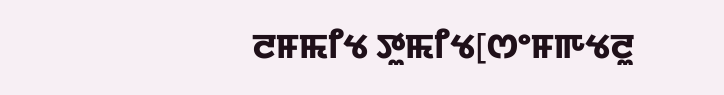ꯂꯝꯃꯤꯠ ꯇꯨꯃꯤꯠ[ꯁꯦꯝꯒꯠꯂꯨ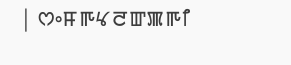| ꯁꯦꯝꯒꯠꯂꯛꯄꯒꯤ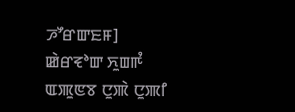ꯍꯧꯔꯛꯐꯝ]
ꯀꯥꯔꯓꯣꯛ ꯈꯨꯡꯒꯪ
ꯑꯄꯨꯟꯕ ꯅꯨꯄꯥ ꯅꯨꯄꯤ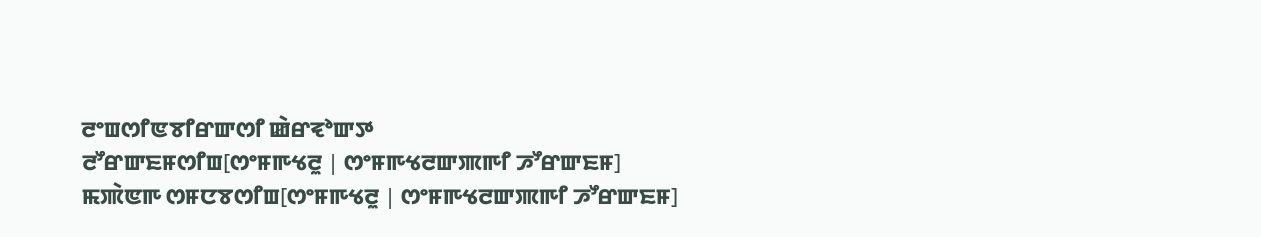ꯂꯦꯡꯁꯤꯟꯕꯤꯔꯛꯁꯤ ꯀꯥꯔꯓꯣꯛꯇ
ꯂꯧꯔꯛꯐꯝꯁꯤꯡ[ꯁꯦꯝꯒꯠꯂꯨ | ꯁꯦꯝꯒꯠꯂꯛꯄꯒꯤ ꯍꯧꯔꯛꯐꯝ]
ꯃꯄꯥꯟꯒ ꯁꯝꯅꯕꯁꯤꯡ[ꯁꯦꯝꯒꯠꯂꯨ | ꯁꯦꯝꯒꯠꯂꯛꯄꯒꯤ ꯍꯧꯔꯛꯐꯝ]